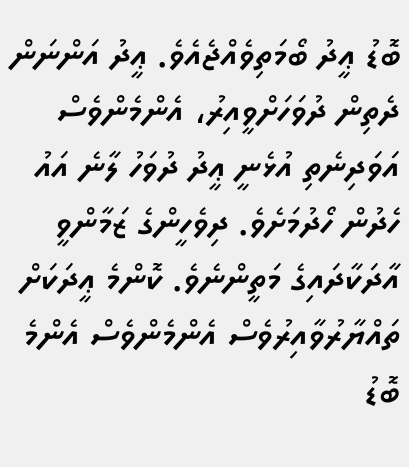ބޮޑު ޢީދު ބޯމަތިވެއްޖެއެވެ. ޢީދު އަންނަން ދެތިން ދުވަހަށްވީއިރު، އެންމެންވެސް އަވަދިނެތި އުޅެނީ ޢީދު ދުވަހު ލާނެ އައު ހެދުން ހޯދުމަށެވެ. ދިވެހީންގެ ޒަމާންވީ އާދަކާދައިގެ މަތީންނެވެ. ކޮންމެ ޢީދަކަށް ތައްޔާރުވާއިރުވެސް އެންމެންވެސް އެންމެ ބޮޑު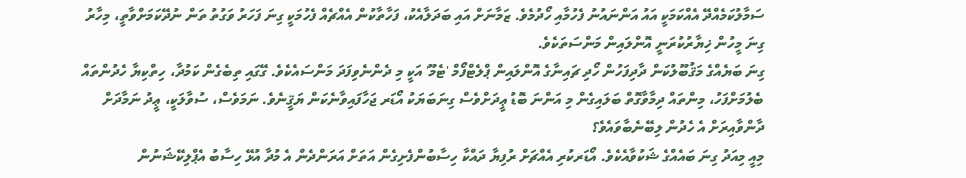ސަމާލުކަމެއްދޭ އެއްކަމަކީ އައު އަންނައުނު ފެހުމާއި ހޯދުމެވެ. ޒަމާނަށް އައި ބަދަލާއެކު، ފަހާތާކުން އެއްޗެއް ފެހުމަކީ ގިނަ ފަހަރު ވަގުތު ތަން ނުދޭކަމަށްވާތީ، މިހާރު ގިނަ މީހުން ޚިޔާރުކުރަނީ އޮންލައިން މަންސަތަކެވެ.
ގިނަ ބަޔެއްގެ މަޤުބޫލުކަން ދާދިފަހުން ހޯދި ޗައިނާގެ އޮންލައިން ޕްލެޓްފޯމް 'ޓެމޫ' އަކީ މި ދެންނެވިފަދަ މަންސައެކެވެ. ގޭގައި ތިބެގެން ކަމުދާ، ހިތްކިޔާ ހެދުންތައް ބެލުމަށްފަހު، މިންތައް ދިމާވާގޮތް ބަލައިގެން މި އަންނަ ބޮޑު ޢީދަށްވެސް ގިނަބަޔަކު އޯޑަރ ޖަހާފައިވާނެކަން ޔަޤީނެވެ. ނަމަވެސް، ސުވާލަކީ، ޢީދު ނަމާދަށް ދާންވާއިރަށް އެ ހެދުން ލިބޭނެބާވައެވެ؟
މިއީ މިއަދު ގިނަ ބައެއްގެ ޝަކުވާއެކެވެ. އޯޑަރކުރި އެއްޗަށް ރުފިޔާ ދައްކާ ހިސާބުންފެށިގެން އަތަށް އަރަންދެން އެ މުދާ އުޅޭ ހިސާބު އެޕްލިކޭޝަނުން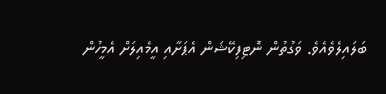ބަލައިލެވެއެވެ. ވަގުތުން ނޮޓިފިކޭޝަން އެޕަށާއި އީމެއިލަށް އެމީހުން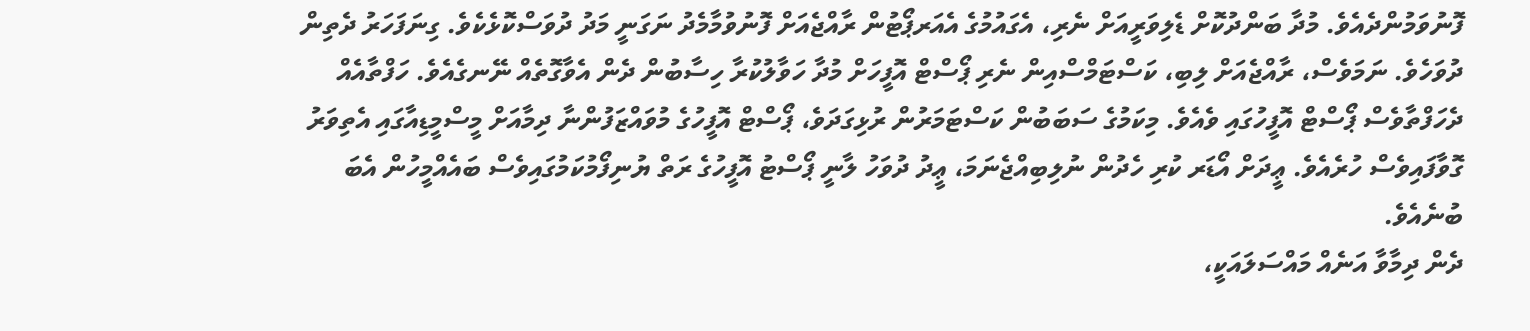ފޮނުވަމުންދެއެވެ. މުދާ ބަންދުކޮށް ޑެލިވަރީއަށް ނެރި، އެގައުމުގެ އެއަރޕޯޓުން ރާއްޖެއަށް ފޮނުވުމާމެދު ނަގަނީ މަދު ދުވަސްކޮޅެކެވެ. ގިނަފަހަރު ދެތިން ދުވަހެވެ. ނަމަވެސް، ރާއްޖެއަށް ލިބި، ކަސްޓަމްސްއިން ނެރި ޕޯސްޓް އޮފީހަށް މުދާ ހަވާލުކުރާ ހިސާބުން ދެން އެވާގޮތެއް ނޭނގެއެވެ. ހަފްތާއެއް ދެހަފްތާވެސް ޕޯސްޓް އޮފީހުގައި ވެއެވެ. މިކަމުގެ ސަބަބުން ކަސްޓަމަރުން ރުޅިގަދަވެ، ޕޯސްޓް އޮފީހުގެ މުވައްޒަފުންނާ ދިމާއަށް މީސްމީޑިއާގައި އެތިވަރު ގޮވާފައިވެސް ހުރެއެވެ. ޢީދަށް އޯޑަރ ކުރި ހެދުން ނުލިބިއްޖެނަމަ، ޢީދު ދުވަހު ލާނީ ޕޯސްޓު އޮފީހުގެ ރަތް ޔުނިފޯމުކަމުގައިވެސް ބައެއްމީހުން އެބަ ބުނެއެވެ.
ދެން ދިމާވާ އަނެއް މައްސަލައަކީ،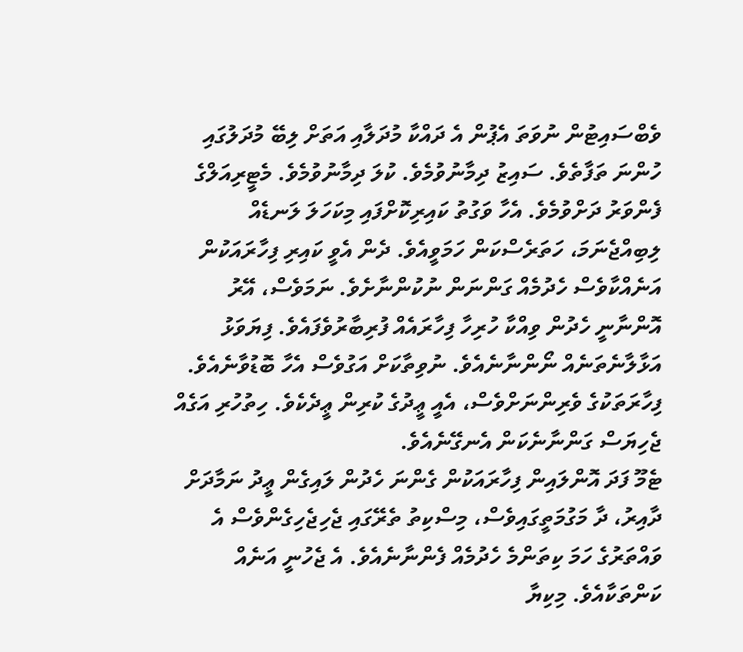ވެބްސައިޓުން ނުވަތަ އެޕުން އެ ދައްކާ މުދަލާއި އަތަށް ލިބޭ މުދަލުގައި ހުންނަ ތަފާތެވެ. ސައިޒު ދިމާނުވުމެވެ. ކުލަ ދިމާނުވުމެވެ. މެޓީރިއަލްގެ ފެންވަރު ދަށްވުމެވެ. އެހާ ވަގުތު ކައިރިކޮށްފައި މިކަހަލަ ލަނޑެއް ލިބިއްޖެނަމަ، ހަތަރެސްކަން ހަމަވީއެވެ. ދެން އެވީ ކައިރި ފިހާރައަކުން އަނެއްކާވެސް ހެދުމެއް ގަންނަން ނުކުންނާށެވެ. ނަމަވެސް، އޭރު އޮންނާނީ ހެދުން ވިއްކާ ހުރިހާ ފިހާރައެއް ފުރިބާރުވެފައެވެ. ފިޔަވަޅު އަޅާލާނެތަނެއް ނޯންނާނެއެވެ. ނުވިތާކަށް އަގުވެސް އެހާ ބޮޑުވާނެއެވެ. ފިހާރަތަކުގެ ވެރިންނަށްވެސް، އެއީ ޢީދުގެ ކުރިން ޢީދެކެވެ. ހިތުހުރި އަގެއް ޖެހިޔަސް ގަންނާނެކަން އެނގޭނެއެވެ.
ޓެމޫ ފަދަ އޮންލައިން ފިހާރައަކުން ގެންނަ ހެދުން ލައިގެން ޢީދު ނަމާދަށް ދާއިރު، ދާ މަގުމަތީގައިވެސް، މިސްކިތު ތެރޭގައި ޖެހިޖެހިގެންވެސް އެ ވައްތަރުގެ ހަމަ ކިތަންމެ ހެދުމެއް ފެންނާނެއެވެ. އެ ޖެހުނީ އަނެއް ކަންތަކާއެވެ. މިކިޔާ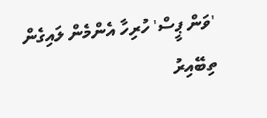'ވަން ޕީސް' ހުރިހާ އެންމެން ލައިގެން ތިބޭއިރު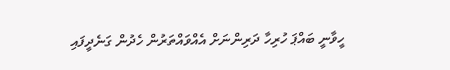ހީވާނީ ބައްޕަ ހުރިހާ ދަރިންނަށް އެއްވައްތަރުން ހެދުން ގަނެދީފައި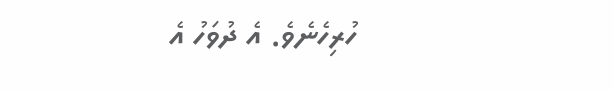ހުރިހެނެވެ. އެ ދުވަހު އެ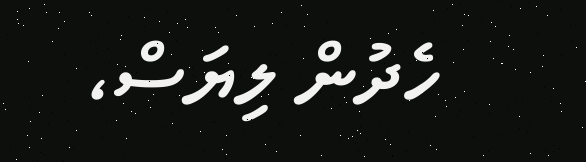ހެދުން ލިޔަސް،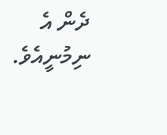ދެން އެ ނިމުނީއެވެ.